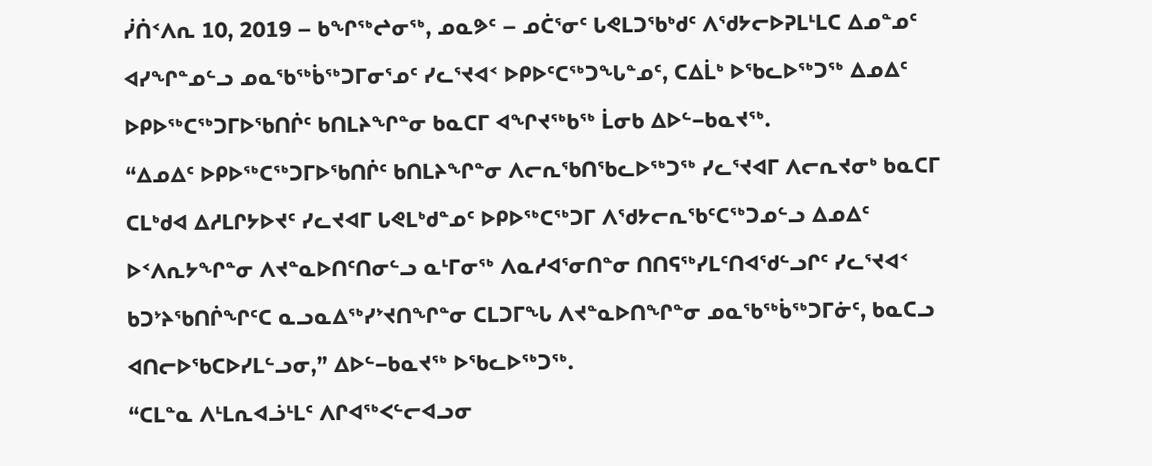ᓰᑏᑉᐱᕆ 10, 2019 – ᑲᖏᖅᖠᓂᖅ, ᓄᓇᕗᑦ – ᓄᑖᕐᓂᑦ ᒐᕙᒪᑐᖃᒃᑯᑦ ᐱᖁᔭᓕᐅᕈᒪᒻᒪᑕ ᐃᓄᓐᓄᑦ ᐊᓯᖏᓐᓄᓪᓗ ᓄᓇᖃᖅᑳᖅᑐᒥᓂᕐᓄᑦ ᓯᓚᕐᔪᐊᑉ ᐅᑭᐅᑦᑕᖅᑐᖓᓐᓄᑦ, ᑕᐃᒫᒃ ᐅᖃᓚᐅᖅᑐᖅ ᐃᓄᐃᑦ ᐅᑭᐅᖅᑕᖅᑐᒥᐅᖃᑎᒌᑦ ᑲᑎᒪᔨᖏᓐᓂ ᑲᓇᑕᒥ ᐊᖏᔪᖅᑲᖅ ᒫᓂᑲ ᐃᐅᓪ−ᑲᓇᔪᖅ.
“ᐃᓄᐃᑦ ᐅᑭᐅᖅᑕᖅᑐᒥᐅᖃᑎᒌᑦ ᑲᑎᒪᔨᖏᓐᓂ ᐱᓕᕆᖃᑎᖃᓚᐅᖅᑐᖅ ᓯᓚᕐᔪᐊᒥ ᐱᓕᕆᔪᓂᒃ ᑲᓇᑕᒥ ᑕᒪᒃᑯᐊ ᐃᓱᒪᒋᔭᐅᔪᑦ ᓯᓚᔪᐊᒥ ᒐᕙᒪᒃᑯᓐᓄᑦ ᐅᑭᐅᖅᑕᖅᑐᒥ ᐱᖁᔭᓕᕆᖃᑦᑕᖅᑐᓄᓪᓗ ᐃᓄᐃᑦ ᐅᑉᐱᕆᔭᖏᓐᓂ ᐱᔪᓐᓇᐅᑎᑦᑎᓂᓪᓗ ᓇᒻᒥᓂᖅ ᐱᓇᓱᐊᕐᓂᑎᓐᓂ ᑎᑎᕋᖅᓯᒪᑦᑎᐊᖁᓪᓗᒋᑦ ᓯᓚᕐᔪᐊᑉ ᑲᑐᔾᔨᖃᑎᒌᖏᑦᑕ ᓇᓗᓇᐃᖅᓯᔾᔪᑎᖏᓐᓂ ᑕᒪᑐᒥᖓ ᐱᔪᓐᓇᐅᑎᖏᓐᓂ ᓄᓇᖃᖅᑳᖅᑐᒥᓃᑦ, ᑲᓇᑕᓗ ᐊᑎᓕᐅᖃᑕᐅᓯᒪᓪᓗᓂ,” ᐃᐅᓪ−ᑲᓇᔪᖅ ᐅᖃᓚᐅᖅᑐᖅ.
“ᑕᒪᓐᓇ ᐱᒻᒪᕆᐊᓘᒻᒪᑦ ᐱᒋᐊᖅᐸᓪᓕᐊᓗᓂ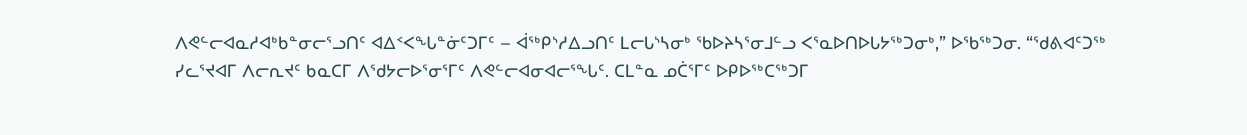ᐱᕙᓪᓕᐊᓇᓱᐊᒃᑲᓐᓂᓕᕐᓗᑎᑦ ᐊᐃᑉᐸᖓᓐᓃᑦᑐᒥᑦ – ᐋᖅᑭᔅᓱᐃᓗᑎᑦ ᒪᓕᒐᔅᓴᓂᒃ ᖃᐅᔨᓴᕐᓂᒧᓪᓗ ᐸᕐᓇᐅᑎᐅᒐᔭᖅᑐᓂᒃ,” ᐅᖃᖅᑐᓂ. “ᖁᕕᐊᑦᑐᖅ ᓯᓚᕐᔪᐊᒥ ᐱᓕᕆᔪᑦ ᑲᓇᑕᒥ ᐱᖁᔭᓕᐅᕐᓂᕐᒥᑦ ᐱᕙᓪᓕᐊᓂᐊᓕᕐᖓᑦ. ᑕᒪᓐᓇ ᓄᑖᕐᒥᑦ ᐅᑭᐅᖅᑕᖅᑐᒥ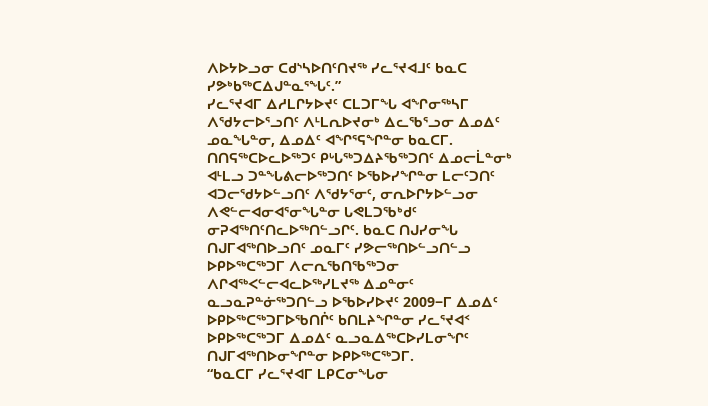ᐱᐅᔭᐅᓗᓂ ᑕᑯᔅᓴᐅᑎᑦᑎᔪᖅ ᓯᓚᕐᔪᐊᒧᑦ ᑲᓇᑕ ᓯᕗᒃᑲᖅᑕᐃᒍᓐᓇᕐᖓᑦ.”
ᓯᓚᕐᔪᐊᒥ ᐃᓱᒪᒋᔭᐅᔪᑦ ᑕᒪᑐᒥᖓ ᐊᖏᓂᖅᓴᒥ ᐱᖁᔭᓕᐅᕐᓗᑎᑦ ᐱᒻᒪᕆᐅᔪᓂᒃ ᐃᓚᖃᕐᓗᓂ ᐃᓄᐃᑦ ᓄᓇᖓᓐᓂ, ᐃᓄᐃᑦ ᐊᖏᕐᕋᖏᓐᓂ ᑲᓇᑕᒥ. ᑎᑎᕋᖅᑕᐅᓚᐅᖅᑐᑦ ᑭᒡᒐᖅᑐᐃᔨᖃᖅᑐᑎᑦ ᐃᓄᓕᒫᓐᓂᒃ ᐊᒻᒪᓗ ᑐᓐᖓᕕᓕᐅᖅᑐᑎᑦ ᐅᖃᐅᓯᖏᓐᓂ ᒪᓕᑦᑐᑎᑦ ᐊᑐᓕᖁᔭᐅᓪᓗᑎᑦ ᐱᖁᔭᕐᓂᑦ, ᓂᕆᐅᒋᔭᐅᓪᓗᓂ ᐱᕙᓪᓕᐊᓂᐊᕐᓂᖓᓐᓂ ᒐᕙᒪᑐᖃᒃᑯᑦ ᓂᕈᐊᖅᑎᑦᑎᓚᐅᖅᑎᓪᓗᒋᑦ. ᑲᓇᑕ ᑎᒍᓯᓂᖓ ᑎᒍᒥᐊᖅᑎᐅᓗᑎᑦ ᓄᓇᒥᑦ ᓯᕗᓕᖅᑎᐅᓪᓗᑎᓪᓗ ᐅᑭᐅᖅᑕᖅᑐᒥ ᐱᓕᕆᖃᑎᖃᖅᑐᓂ ᐱᒋᐊᖅᐸᓪᓕᐊᓚᐅᖅᓯᒪᔪᖅ ᐃᓄᓐᓂᑦ ᓇᓗᓇᕈᓐᓃᖅᑐᑎᓪᓗ ᐅᖃᐅᓯᐅᔪᑦ 2009−ᒥ ᐃᓄᐃᑦ ᐅᑭᐅᖅᑕᖅᑐᒥᐅᖃᑎᒌᑦ ᑲᑎᒪᔨᖏᓐᓂ ᓯᓚᕐᔪᐊᑉ ᐅᑭᐅᖅᑕᖅᑐᒥ ᐃᓄᐃᑦ ᓇᓗᓇᐃᖅᑕᐅᓯᒪᓂᖏᑦ ᑎᒍᒥᐊᖅᑎᐅᓂᖏᓐᓂ ᐅᑭᐅᖅᑕᖅᑐᒥ.
“ᑲᓇᑕᒥ ᓯᓚᕐᔪᐊᒥ ᒪᑭᑕᓂᖓᓂ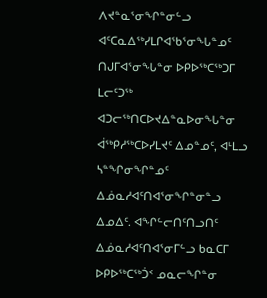ᐱᔪᓐᓇᕐᓂᖏᓐᓂᓪᓗ ᐊᑦᑕᓇᐃᖅᓯᒪᒋᐊᖃᕐᓂᖓᓐᓄᑦ ᑎᒍᒥᐊᕐᓂᖓᓐᓂ ᐅᑭᐅᖅᑕᖅᑐᒥ ᒪᓕᑦᑐᖅ ᐊᑐᓕᖅᑎᑕᐅᔪᐃᓐᓇᐅᓂᖓᓐᓂ ᐋᖅᑭᓱᖅᑕᐅᓯᒪᔪᑦ ᐃᓄᓐᓄᑦ, ᐊᒻᒪᓗ ᓴᓐᖏᓂᖏᓐᓄᑦ ᐃᓅᓇᓱᐊᑦᑎᐊᕐᓂᖏᓐᓂᓐᓗ ᐃᓄᐃᑦ. ᐊᖏᓪᓕᑎᑦᑎᓗᑎᑦ ᐃᓅᓇᓱᐊᑦᑎᐊᕐᓂᒥᓪᓗ ᑲᓇᑕᒥ ᐅᑭᐅᖅᑕᖅᑑᑉ ᓄᓇᓕᖏᓐᓂ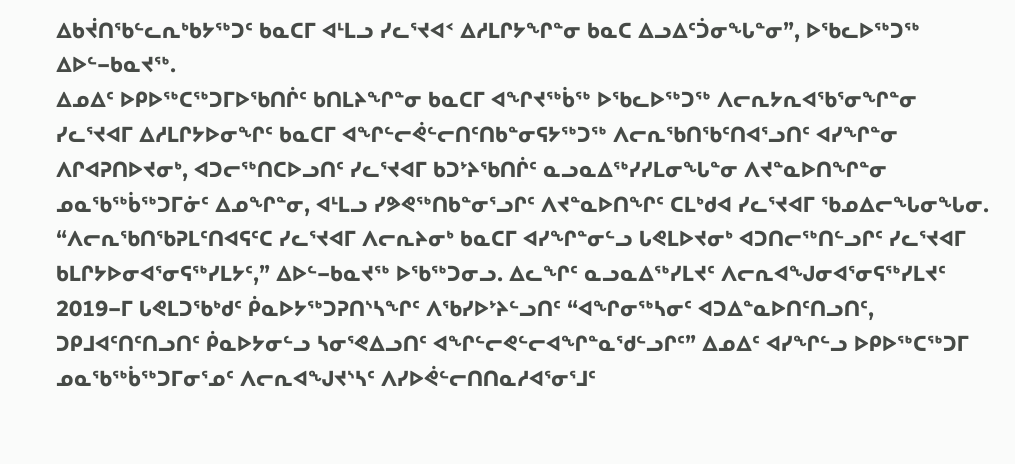ᐃᑲᔫᑎᖃᓪᓚᕆᒃᑲᔭᖅᑐᑦ ᑲᓇᑕᒥ ᐊᒻᒪᓗ ᓯᓚᕐᔪᐊᑉ ᐃᓱᒪᒋᔭᖏᓐᓂ ᑲᓇᑕ ᐃᓗᐃᑦᑑᓂᖓᓐᓂ”, ᐅᖃᓚᐅᖅᑐᖅ ᐃᐅᓪ−ᑲᓇᔪᖅ.
ᐃᓄᐃᑦ ᐅᑭᐅᖅᑕᖅᑐᒥᐅᖃᑎᒌᑦ ᑲᑎᒪᔨᖏᓐᓂ ᑲᓇᑕᒥ ᐊᖏᔪᖅᑳᖅ ᐅᖃᓚᐅᖅᑐᖅ ᐱᓕᕆᔭᕆᐊᖃᕐᓂᖏᓐᓂ ᓯᓚᕐᔪᐊᒥ ᐃᓱᒪᒋᔭᐅᓂᖏᑦ ᑲᓇᑕᒥ ᐊᖏᓪᓕᕚᓪᓕᑎᑦᑎᑲᓐᓂᕋᔭᖅᑐᖅ ᐱᓕᕆᖃᑎᖃᑦᑎᐊᕐᓗᑎᑦ ᐊᓯᖏᓐᓂ ᐱᒋᐊᕈᑎᐅᔪᓂᒃ, ᐊᑐᓕᖅᑎᑕᐅᓗᑎᑦ ᓯᓚᕐᔪᐊᒥ ᑲᑐᔾᔨᖃᑎᒌᑦ ᓇᓗᓇᐃᖅᓯᓯᒪᓂᖓᓐᓂ ᐱᔪᓐᓇᐅᑎᖏᓐᓂ ᓄᓇᖃᖅᑳᖅᑐᒥᓃᑦ ᐃᓄᖏᓐᓂ, ᐊᒻᒪᓗ ᓯᕗᕙᖅᑎᑲᓐᓂᕐᓗᒋᑦ ᐱᔪᓐᓇᐅᑎᖏᑦ ᑕᒪᒃᑯᐊ ᓯᓚᕐᔪᐊᒥ ᖃᓄᐃᓕᖓᓂᖓᓂ.
“ᐱᓕᕆᖃᑎᖃᕈᒪᑦᑎᐊᕋᑦᑕ ᓯᓚᕐᔪᐊᒥ ᐱᓕᕆᔨᓂᒃ ᑲᓇᑕᒥ ᐊᓯᖏᓐᓂᓪᓗ ᒐᕙᒪᐅᔪᓂᒃ ᐊᑐᑎᓕᖅᑎᓪᓗᒋᑦ ᓯᓚᕐᔪᐊᒥ ᑲᒪᒋᔭᐅᓂᐊᕐᓂᕋᖅᓯᒪᔭᑦ,” ᐃᐅᓪ−ᑲᓇᔪᖅ ᐅᖃᖅᑐᓂᓗ. ᐃᓚᖏᑦ ᓇᓗᓇᐃᖅᓯᒪᔪᑦ ᐱᓕᕆᐊᖑᓂᐊᕐᓂᕋᖅᓯᒪᔪᑦ 2019−ᒥ ᒐᕙᒪᑐᖃᒃᑯᑦ ᑮᓇᐅᔭᖅᑐᕈᑎᔅᓴᖏᑦ ᐱᖃᓯᐅᔾᔨᓪᓗᑎᑦ “ᐊᖏᓂᖅᓴᓂᑦ ᐊᑐᐃᓐᓇᐅᑎᑦᑎᓗᑎᑦ, ᑐᑭᒧᐊᑦᑎᑦᑎᓗᑎᑦ ᑮᓇᐅᔭᓂᓪᓗ ᓴᓂᕐᕙᐃᓗᑎᑦ ᐊᖏᓪᓕᕙᓪᓕᐊᖏᓐᓇᖁᓪᓗᒋᑦ” ᐃᓄᐃᑦ ᐊᓯᖏᓪᓗ ᐅᑭᐅᖅᑕᖅᑐᒥ ᓄᓇᖃᖅᑳᖅᑐᒥᓂᕐᓄᑦ ᐱᓕᕆᐊᖑᔪᔅᓴᑦ ᐱᓯᐅᕚᓪᓕᑎᑎᓇᓱᐊᕐᓂᕐᒧᑦ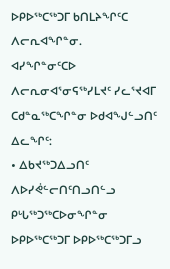ᐅᑭᐅᖅᑕᖅᑐᒥ ᑲᑎᒪᔨᖏᑦᑕ ᐱᓕᕆᐊᖏᓐᓂ.
ᐊᓯᖏᓐᓂᑦᑕᐅ ᐱᓕᕆᓂᐊᕐᓂᕋᖅᓯᒪᔪᑦ ᓯᓚᕐᔪᐊᒥ ᑕᑯᓐᓇᖅᑕᖏᓐᓂ ᐅᑯᐊᖑᓪᓗᑎᑦ ᐃᓚᖏᑦ:
• ᐃᑲᔪᖅᑐᐃᓗᑎᑦ ᐱᐅᓯᕚᓪᓕᑎᑦᑎᓗᑎᓪᓗ ᑭᒡᒐᖅᑐᖅᑕᐅᓂᖏᓐᓂ ᐅᑭᐅᖅᑕᖅᑐᒥ ᐅᑭᐅᖅᑕᖅᑐᒥᓗ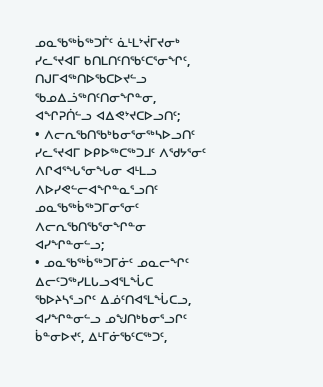ᓄᓇᖃᖅᑳᖅᑐᒦᑦ ᓈᒻᒪᔾᔫᒥᔪᓂᒃ ᓯᓚᕐᔪᐊᒥ ᑲᑎᒪᑎᑦᑎᖃᑦᑕᕐᓂᖏᑦ, ᑎᒍᒥᐊᖅᑎᐅᖃᑕᐅᔪᓪᓗ ᖃᓄᐃᓘᖅᑎᑦᑎᓂᖏᓐᓂ, ᐊᖏᕈᑏᓪᓗ ᐊᐃᕙᔾᔪᑕᐅᓗᑎᑦ;
• ᐱᓕᕆᖃᑎᖃᒃᑲᓂᕐᓂᖅᓴᐅᓗᑎᑦ ᓯᓚᕐᔪᐊᒥ ᐅᑭᐅᖅᑕᖅᑐᒧᑦ ᐱᖁᔭᕐᓂᑦ ᐱᒋᐊᕐᖓᕐᓂᖓᓂ ᐊᒻᒪᓗ ᐱᐅᓯᕙᓪᓕᐊᖏᓐᓇᕐᓗᑎᑦ ᓄᓇᖃᖅᑳᖅᑐᒥᓂᕐᓂᑦ ᐱᓕᕆᖃᑎᖃᕐᓂᖏᓐᓂ ᐊᓯᖏᓐᓂᓪᓗ;
• ᓄᓇᖃᖅᑳᖅᑐᒥᓃᑦ ᓄᓇᓕᖏᑦ ᐃᓕᑦᑐᖅᓯᒪᒐᓗᐊᕐᒪᖔᑕ ᖃᐅᔨᓴᕐᓗᒋᑦ ᐃᓅᑦᑎᐊᕐᒪᖔᑕᓗ, ᐊᓯᖏᓐᓂᓪᓗ ᓄᖑᑎᒃᑲᓂᕐᓗᒋᑦ ᑳᓐᓂᐅᔪᑦ, ᐃᒻᒥᓃᖃᑦᑕᖅᑐᑦ,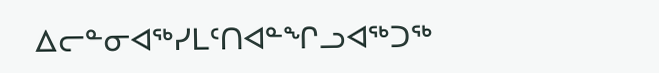ᐃᓕᓐᓂᐊᖅᓯᒪᑦᑎᐊᓐᖏᓗᐊᖅᑐᖅ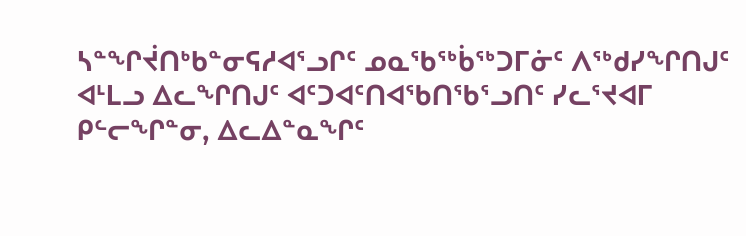ᓴᓐᖏᔫᑎᒃᑲᓐᓂᕋᓱᐊᕐᓗᒋᑦ ᓄᓇᖃᖅᑳᖅᑐᒥᓃᑦ ᐱᖅᑯᓯᖏᑎᒍᑦ ᐊᒻᒪᓗ ᐃᓚᖏᑎᒍᑦ ᐊᑦᑐᐊᑦᑎᐊᖃᑎᖃᕐᓗᑎᑦ ᓯᓚᕐᔪᐊᒥ ᑭᓪᓕᖏᓐᓂ, ᐃᓚᐃᓐᓇᖏᑦ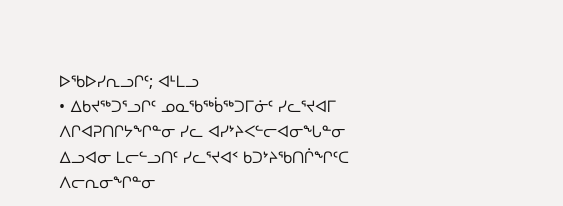ᐅᖃᐅᓯᕆᓗᒋᑦ; ᐊᒻᒪᓗ
• ᐃᑲᔪᖅᑐᕐᓗᒋᑦ ᓄᓇᖃᖅᑳᖅᑐᒥᓃᑦ ᓯᓚᕐᔪᐊᒥ ᐱᒋᐊᕈᑎᒋᔭᖏᓐᓂ ᓯᓚ ᐊᓯᔾᔨᐸᓪᓕᐊᓂᖓᓐᓂ ᐃᓗᐊᓂ ᒪᓕᓪᓗᑎᑦ ᓯᓚᕐᔪᐊᑉ ᑲᑐᔾᔨᖃᑎᒌᖏᑦᑕ ᐱᓕᕆᓂᖏᓐᓂ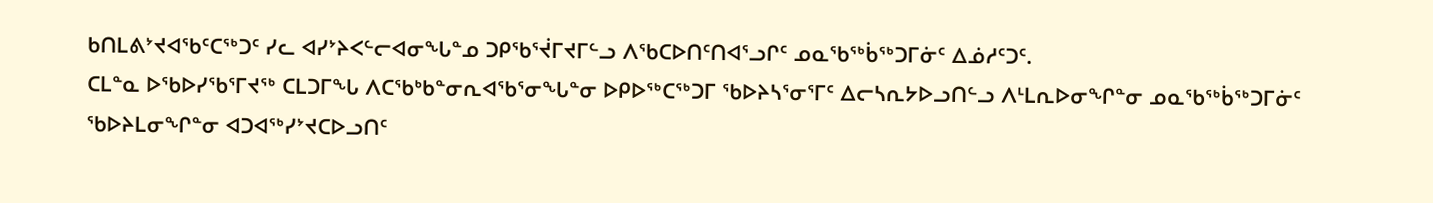ᑲᑎᒪᕕᔾᔪᐊᖃᑦᑕᖅᑐᑦ ᓯᓚ ᐊᓯᔾᔨᐸᓪᓕᐊᓂᖓᓐᓄ ᑐᑭᖃᕐᔫᒥᔪᒥᓪᓗ ᐱᖃᑕᐅᑎᑦᑎᐊᕐᓗᒋᑦ ᓄᓇᖃᖅᑳᖅᑐᒥᓃᑦ ᐃᓅᓱᑦᑐᑦ.
ᑕᒪᓐᓇ ᐅᖃᐅᓯᖃᕐᒥᔪᖅ ᑕᒪᑐᒥᖓ ᐱᑕᖃᒃᑲᓐᓂᕆᐊᖃᕐᓂᖓᓐᓂ ᐅᑭᐅᖅᑕᖅᑐᒥ ᖃᐅᔨᓴᕐᓂᕐᒥᑦ ᐃᓕᓴᕆᔭᐅᓗᑎᓪᓗ ᐱᒻᒪᕆᐅᓂᖏᓐᓂ ᓄᓇᖃᖅᑳᖅᑐᒥᓃᑦ ᖃᐅᔨᒪᓂᖏᓐᓂ ᐊᑐᐊᖅᓯᔾᔪᑕᐅᓗᑎᑦ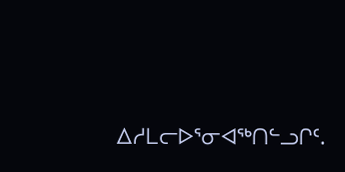ᐃᓱᒪᓕᐅᕐᓂᐊᖅᑎᓪᓗᒋᑦ.